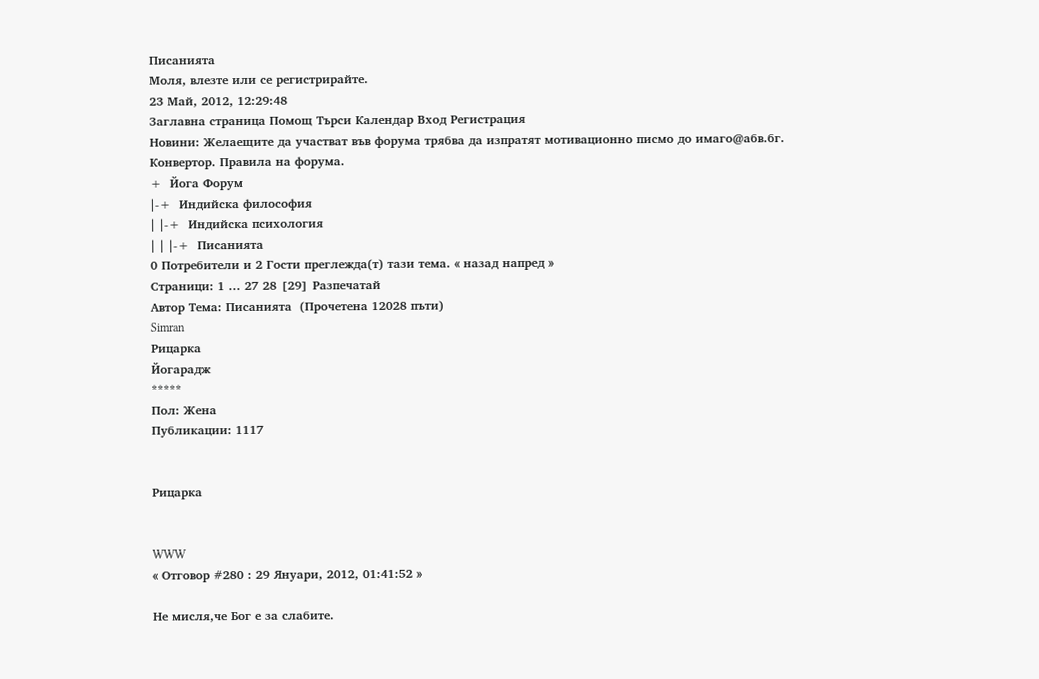Писанията
Моля, влезте или се регистрирайте.
23 Май, 2012, 12:29:48
Заглавна страница Помощ Търси Календар Вход Регистрация
Новини: Желаещите да участват във форума трябва да изпратят мотивационно писмо до имаго@абв.бг.
Конвертор. Правила на форума.
+  Йога Форум
|-+  Индийска философия
| |-+  Индийска психология
| | |-+  Писанията
0 Потребители и 2 Гости преглежда(т) тази тема. « назад напред »
Страници: 1 ... 27 28 [29] Разпечатай
Автор Тема: Писанията  (Прочетена 12028 пъти)
Simran
Рицарка
Йогарадж
*****
Пол: Жена
Публикации: 1117


Рицарка


WWW
« Отговор #280 : 29 Януари, 2012, 01:41:52 »

Не мисля,че Бог е за слабите.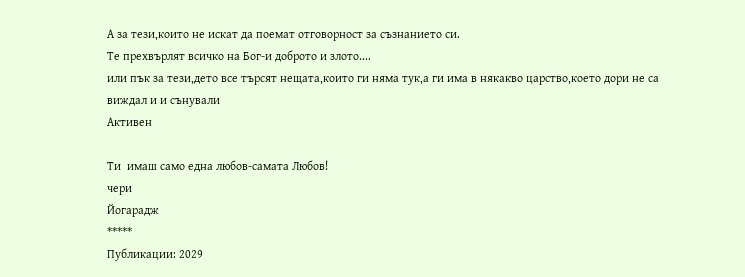А за тези,които не искат да поемат отговорност за съзнанието си.
Те прехвърлят всичко на Бог-и доброто и злото....
или пък за тези,дето все търсят нещата,които ги няма тук,а ги има в някакво царство,което дори не са виждал и и сънували
Активен

Ти  имаш само една любов-самата Любов!
чери
Йогарадж
*****
Публикации: 2029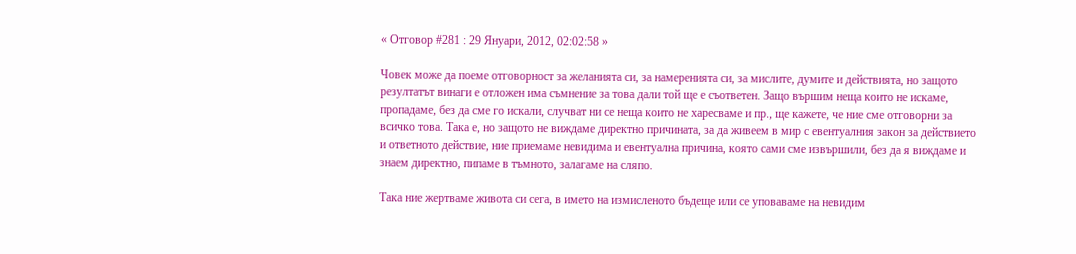« Отговор #281 : 29 Януари, 2012, 02:02:58 »

Човек може да поеме отговорност за желанията си, за намеренията си, за мислите, думите и действията, но защото резултатът винаги е отложен има съмнение за това дали той ще е съответен. Защо вършим неща които не искаме, пропадаме, без да сме го искали, случват ни се неща които не харесваме и пр., ще кажете, че ние сме отговорни за всичко това. Така е, но защото не виждаме директно причината, за да живеем в мир с евентуалния закон за действието и ответното действие, ние приемаме невидима и евентуална причина, която сами сме извършили, без да я виждаме и знаем директно, пипаме в тъмното, залагаме на сляпо.

Така ние жертваме живота си сега, в името на измисленото бъдеще или се уповаваме на невидим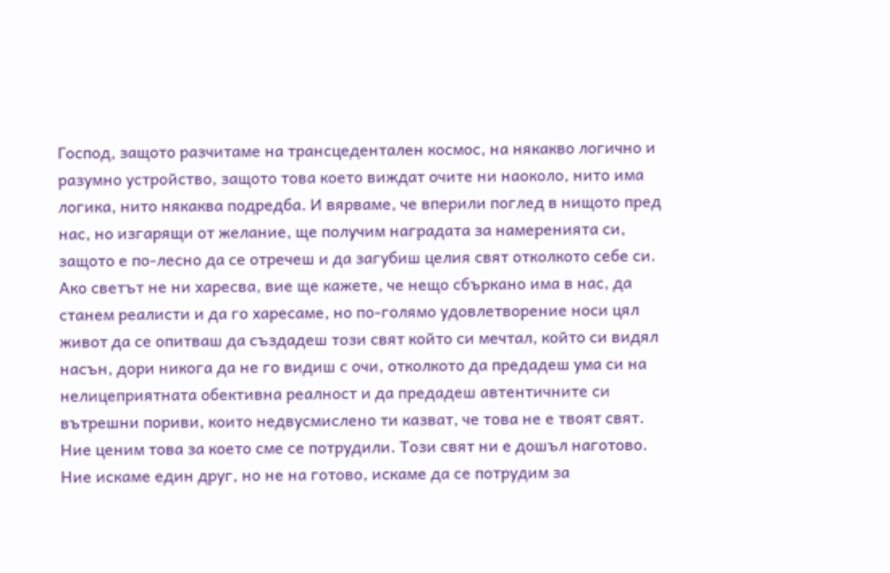Господ, защото разчитаме на трансцедентален космос, на някакво логично и разумно устройство, защото това което виждат очите ни наоколо, нито има логика, нито някаква подредба. И вярваме, че вперили поглед в нищото пред нас, но изгарящи от желание, ще получим наградата за намеренията си, защото е по-лесно да се отречеш и да загубиш целия свят отколкото себе си. Ако светът не ни харесва, вие ще кажете, че нещо сбъркано има в нас, да станем реалисти и да го харесаме, но по-голямо удовлетворение носи цял живот да се опитваш да създадеш този свят който си мечтал, който си видял насън, дори никога да не го видиш с очи, отколкото да предадеш ума си на нелицеприятната обективна реалност и да предадеш автентичните си вътрешни пориви, които недвусмислено ти казват, че това не е твоят свят. Ние ценим това за което сме се потрудили. Този свят ни е дошъл наготово. Ние искаме един друг, но не на готово, искаме да се потрудим за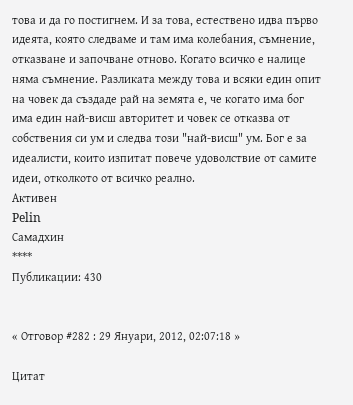това и да го постигнем. И за това, естествено идва първо идеята, която следваме и там има колебания, съмнение, отказване и започване отново. Когато всичко е налице няма съмнение. Разликата между това и всяки един опит на човек да създаде рай на земята е, че когато има бог има един най-висш авторитет и човек се отказва от собствения си ум и следва този "най-висш" ум. Бог е за идеалисти, които изпитат повече удоволствие от самите идеи, отколкото от всичко реално.
Активен
Pelin
Самадхин
****
Публикации: 430


« Отговор #282 : 29 Януари, 2012, 02:07:18 »

Цитат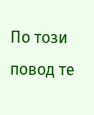По този повод те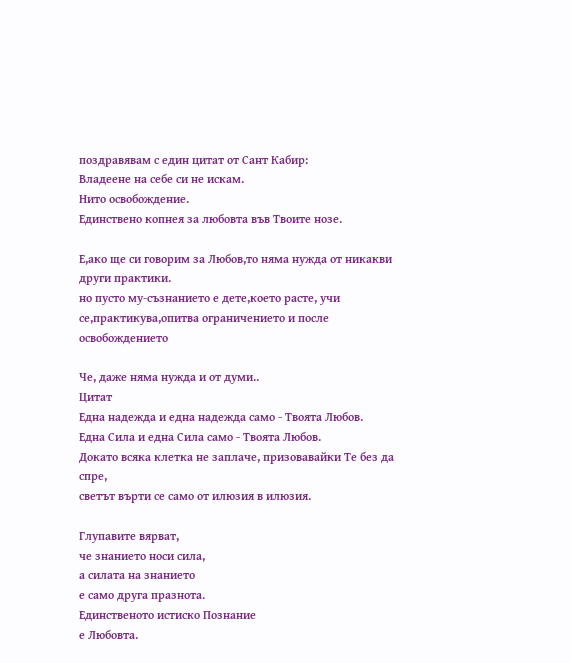поздравявам с един цитат от Сант Кабир:
Владеене на себе си не искам.
Нито освобождение.
Единствено копнея за любовта във Твоите нозе.

Е,ако ще си говорим за Любов,то няма нужда от никакви други практики.
но пусто му-съзнанието е дете,което расте, учи се,практикува,опитва ограничението и после освобождението

Че, даже няма нужда и от думи..
Цитат
Една надежда и една надежда само - Твоята Любов.
Една Сила и една Сила само - Твоята Любов.
Докато всяка клетка не заплаче, призовавайки Те без да спре,
светът върти се само от илюзия в илюзия.

Глупавите вярват,
че знанието носи сила,
а силата на знанието
е само друга празнота.
Единственото истиско Познание
е Любовта.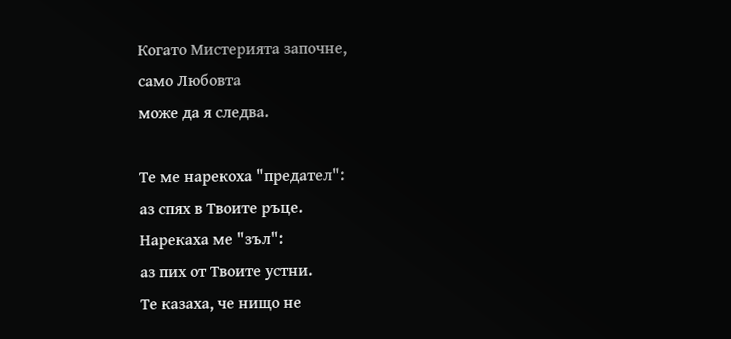Когато Мистерията започне,
само Любовта
може да я следва.

Те ме нарекоха "предател":
аз спях в Твоите ръце.
Нарекаха ме "зъл":
аз пих от Твоите устни.
Те казаха, че нищо не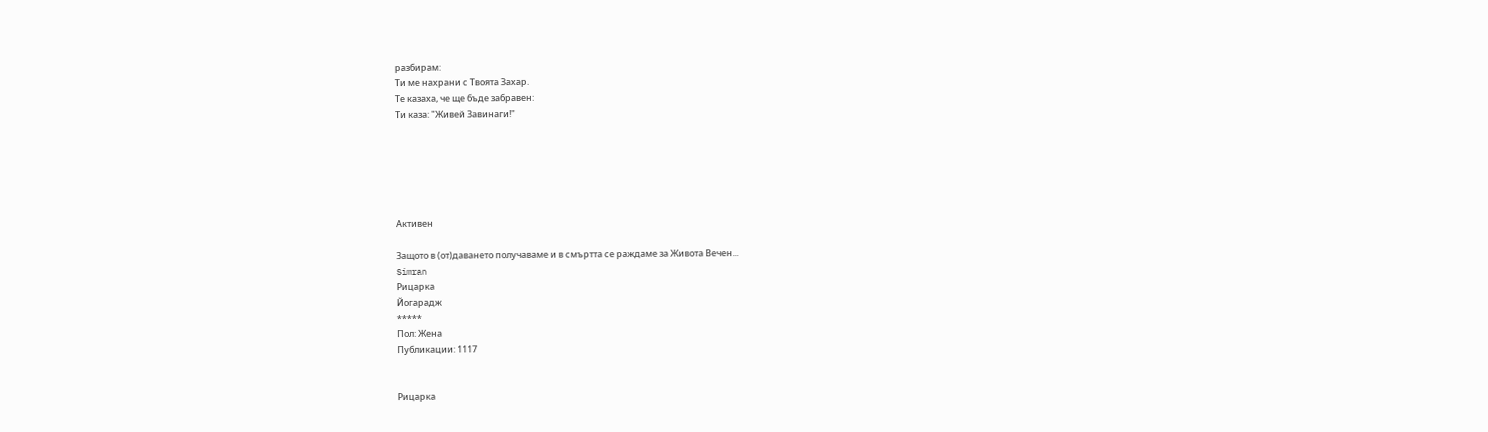разбирам:
Ти ме нахрани с Твоята Захар.
Те казаха, че ще бъде забравен:
Ти каза: "Живей Завинаги!"






Активен

Защото в (от)даването получаваме и в смъртта се раждаме за Живота Вечен...
Simran
Рицарка
Йогарадж
*****
Пол: Жена
Публикации: 1117


Рицарка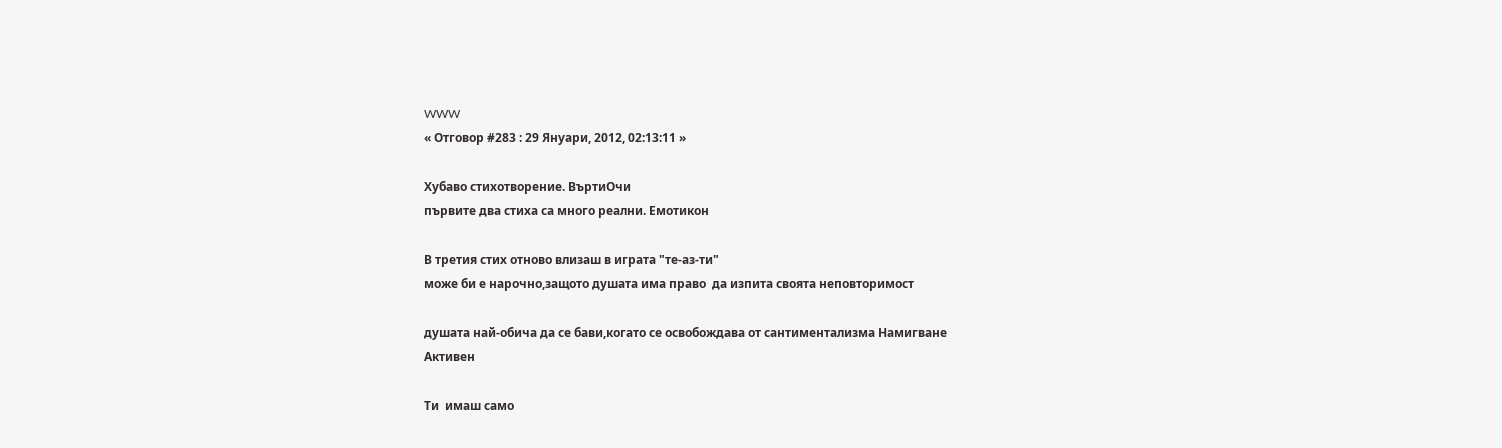WWW
« Отговор #283 : 29 Януари, 2012, 02:13:11 »

Хубаво стихотворение. ВъртиОчи
първите два стиха са много реални. Емотикон

В третия стих отново влизаш в играта "те-аз-ти"
може би е нарочно,защото душата има право  да изпита своята неповторимост

душата най-обича да се бави,когато се освобождава от сантиментализма Намигване
Активен

Ти  имаш само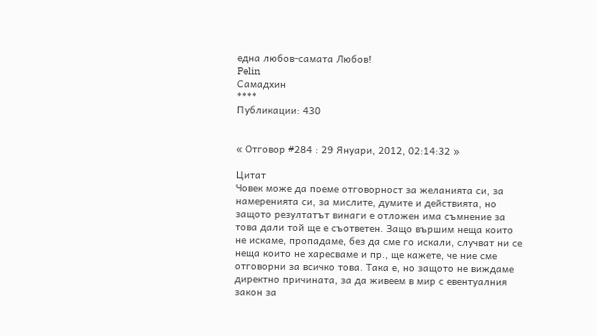една любов-самата Любов!
Pelin
Самадхин
****
Публикации: 430


« Отговор #284 : 29 Януари, 2012, 02:14:32 »

Цитат
Човек може да поеме отговорност за желанията си, за намеренията си, за мислите, думите и действията, но защото резултатът винаги е отложен има съмнение за това дали той ще е съответен. Защо вършим неща които не искаме, пропадаме, без да сме го искали, случват ни се неща които не харесваме и пр., ще кажете, че ние сме отговорни за всичко това. Така е, но защото не виждаме директно причината, за да живеем в мир с евентуалния закон за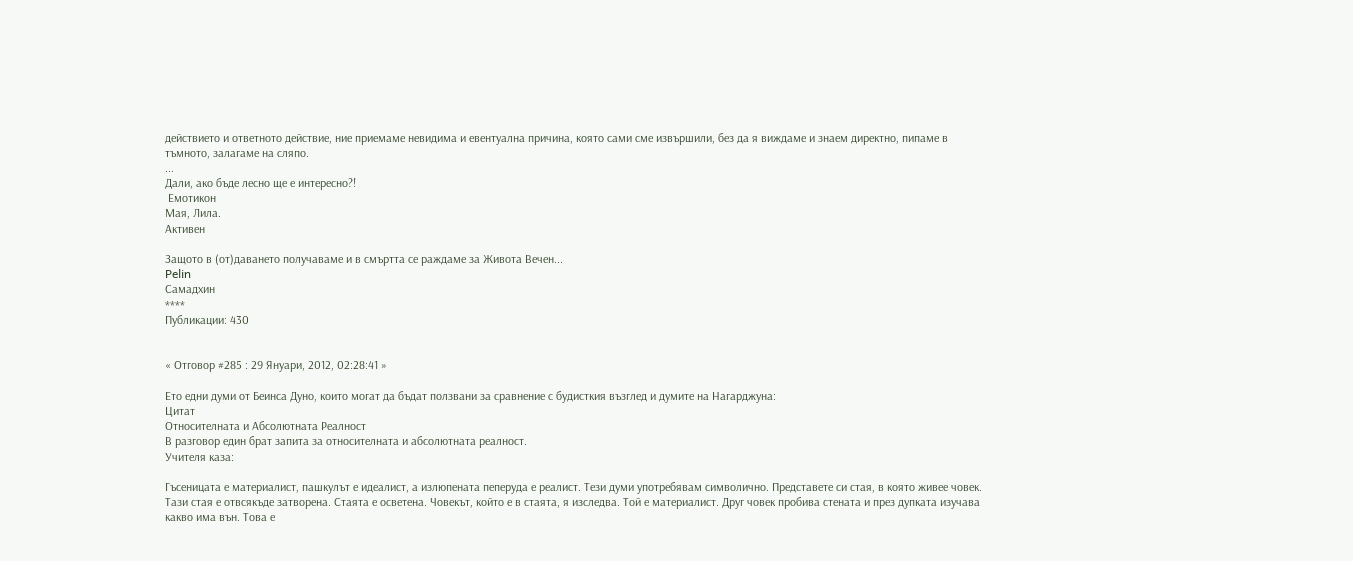действието и ответното действие, ние приемаме невидима и евентуална причина, която сами сме извършили, без да я виждаме и знаем директно, пипаме в тъмното, залагаме на сляпо.
...
Дали, ако бъде лесно ще е интересно?!
 Емотикон
Мая, Лила.
Активен

Защото в (от)даването получаваме и в смъртта се раждаме за Живота Вечен...
Pelin
Самадхин
****
Публикации: 430


« Отговор #285 : 29 Януари, 2012, 02:28:41 »

Ето едни думи от Беинса Дуно, които могат да бъдат ползвани за сравнение с будисткия възглед и думите на Нагарджуна:
Цитат
Относителната и Абсолютната Реалност
В разговор един брат запита за относителната и абсолютната реалност.
Учителя каза:

Гъсеницата е материалист, пашкулът е идеалист, а излюпената пеперуда е реалист. Тези думи употребявам символично. Представете си стая, в която живее човек. Тази стая е отвсякъде затворена. Стаята е осветена. Човекът, който е в стаята, я изследва. Той е материалист. Друг човек пробива стената и през дупката изучава какво има вън. Това е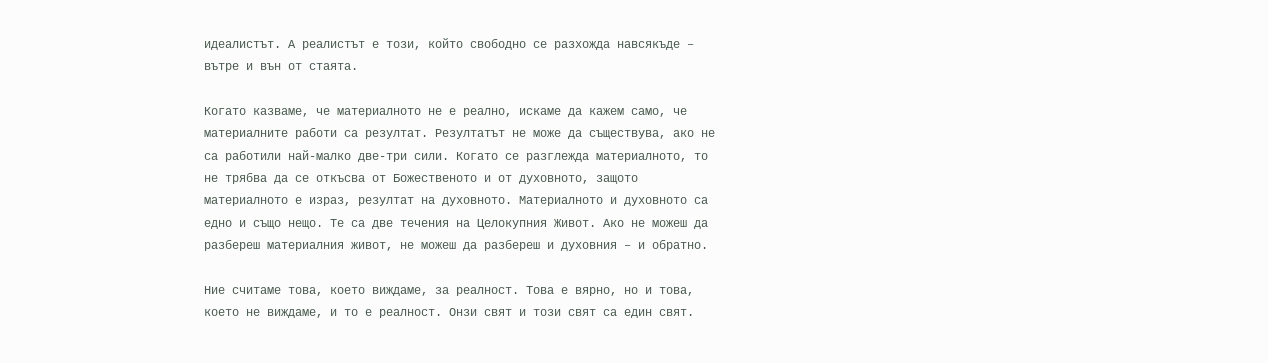идеалистът. А реалистът е този, който свободно се разхожда навсякъде – вътре и вън от стаята.

Когато казваме, че материалното не е реално, искаме да кажем само, че материалните работи са резултат. Резултатът не може да съществува, ако не са работили най-малко две-три сили. Когато се разглежда материалното, то не трябва да се откъсва от Божественото и от духовното, защото материалното е израз, резултат на духовното. Материалното и духовното са едно и също нещо. Те са две течения на Целокупния Живот. Ако не можеш да разбереш материалния живот, не можеш да разбереш и духовния – и обратно.

Ние считаме това, което виждаме, за реалност. Това е вярно, но и това, което не виждаме, и то е реалност. Онзи свят и този свят са един свят.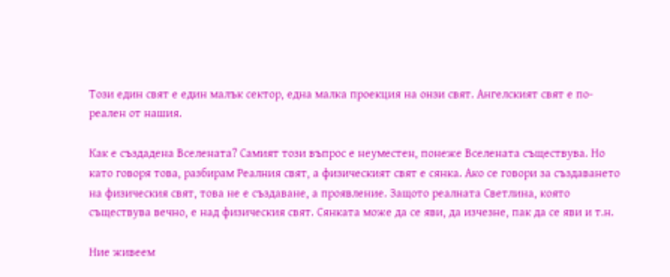Този един свят е един малък сектор, една малка проекция на онзи свят. Ангелският свят е по-реален от нашия.

Как е създадена Вселената? Самият този въпрос е неуместен, понеже Вселената съществува. Но като говоря това, разбирам Реалния свят, а физическият свят е сянка. Ако се говори за създаването на физическия свят, това не е създаване, а проявление. Защото реалната Светлина, която съществува вечно, е над физическия свят. Сянката може да се яви, да изчезне, пак да се яви и т.н.

Ние живеем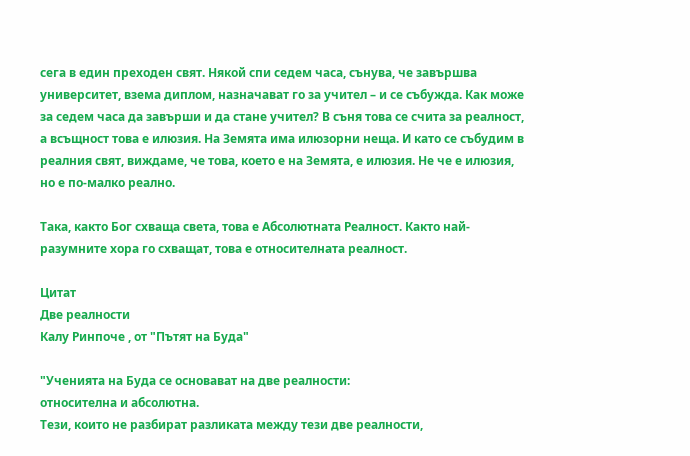сега в един преходен свят. Някой спи седем часа, сънува, че завършва университет, взема диплом, назначават го за учител – и се събужда. Как може за седем часа да завърши и да стане учител? В съня това се счита за реалност, а всъщност това е илюзия. На Земята има илюзорни неща. И като се събудим в реалния свят, виждаме, че това, което е на Земята, е илюзия. Не че е илюзия, но е по-малко реално.

Така, както Бог схваща света, това е Абсолютната Реалност. Както най-разумните хора го схващат, това е относителната реалност.

Цитат
Две реалности
Калу Ринпоче , от "Пътят на Буда"

"Ученията на Буда се основават на две реалности:
относителна и абсолютна.
Тези, които не разбират разликата между тези две реалности,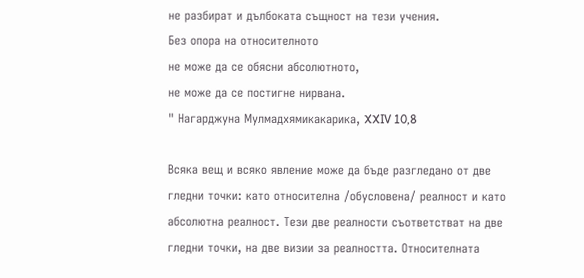не разбират и дълбоката същност на тези учения.
Без опора на относителното
не може да се обясни абсолютното,
не може да се постигне нирвана.
" Нагарджуна Мулмадхямикакарика, XXIV 10,8

Всяка вещ и всяко явление може да бъде разгледано от две гледни точки: като относителна /обусловена/ реалност и като абсолютна реалност. Тези две реалности съответстват на две гледни точки, на две визии за реалността. Относителната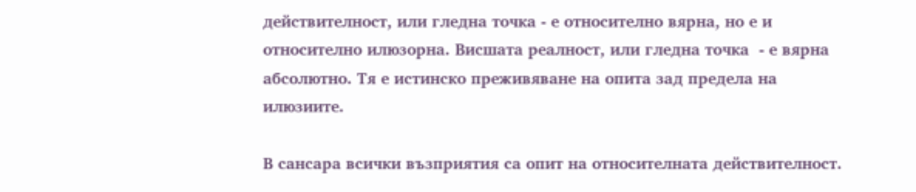действителност, или гледна точка - е относително вярна, но е и относително илюзорна. Висшата реалност, или гледна точка  - е вярна абсолютно. Тя е истинско преживяване на опита зад предела на илюзиите.

В сансара всички възприятия са опит на относителната действителност.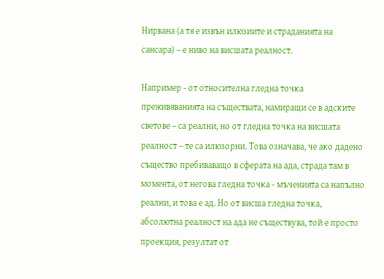Нирвана (а тя е извън илюзиите и страданията на сансара) – е ниво на висшата реалност.

Например - от относителна гледна точка преживяванията на съществата, намиращи се в адските светове – са реални, но от гледна точка на висшата реалност – те са илюзорни. Това означава, че ако дадено същество пребиваващо в сферата на ада, страда там в момента, от негова гледна точка - мъченията са напълно реални, и това е ад. Но от висша гледна точка, абсолютна реалност на ада не съществува, той е просто проекция, резултат от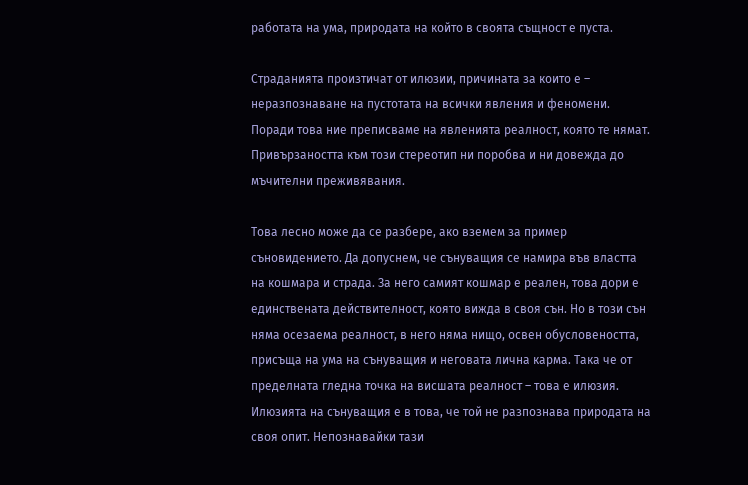работата на ума, природата на който в своята същност е пуста.

Страданията произтичат от илюзии, причината за които е – неразпознаване на пустотата на всички явления и феномени. Поради това ние преписваме на явленията реалност, която те нямат. Привързаността към този стереотип ни поробва и ни довежда до мъчителни преживявания.

Това лесно може да се разбере, ако вземем за пример съновидението. Да допуснем, че сънуващия се намира във властта на кошмара и страда. За него самият кошмар е реален, това дори е единствената действителност, която вижда в своя сън. Но в този сън няма осезаема реалност, в него няма нищо, освен обусловеността,  присъща на ума на сънуващия и неговата лична карма. Така че от пределната гледна точка на висшата реалност – това е илюзия. Илюзията на сънуващия е в това, че той не разпознава природата на своя опит. Непознавайки тази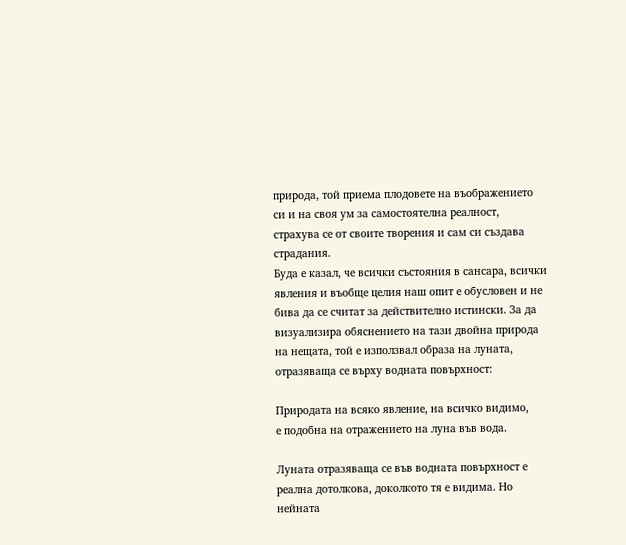природа, той приема плодовете на въображението си и на своя ум за самостоятелна реалност, страхува се от своите творения и сам си създава страдания.
Буда е казал, че всички състояния в сансара, всички явления и въобще целия наш опит е обусловен и не бива да се считат за действително истински. За да визуализира обяснението на тази двойна природа на нещата, той е използвал образа на луната, отразяваща се върху водната повърхност:

Природата на всяко явление, на всичко видимо,
е подобна на отражението на луна във вода.

Луната отразяваща се във водната повърхност е реална дотолкова, доколкото тя е видима. Но нейната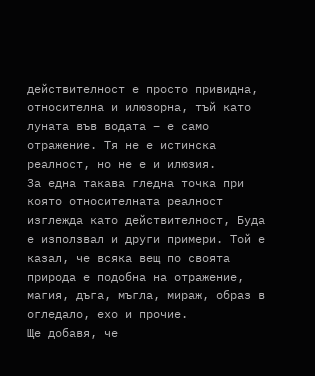действителност е просто привидна, относителна и илюзорна, тъй като луната във водата – е само отражение. Тя не е истинска реалност, но не е и илюзия.
За една такава гледна точка при която относителната реалност изглежда като действителност, Буда е използвал и други примери. Той е казал, че всяка вещ по своята природа е подобна на отражение, магия, дъга, мъгла, мираж, образ в огледало, ехо и прочие.
Ще добавя, че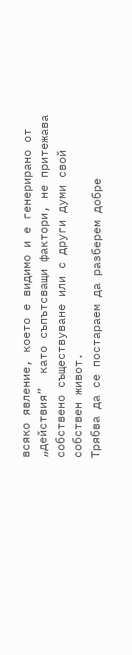всяко явление, което е видимо и е генерирано от „действия”  като съпътсващи фактори, не притежава  собствено съществуване или с други думи свой собствен живот.
Трябва да се постараем да разберем добре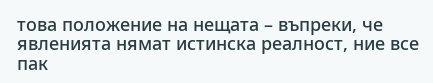това положение на нещата – въпреки, че явленията нямат истинска реалност, ние все пак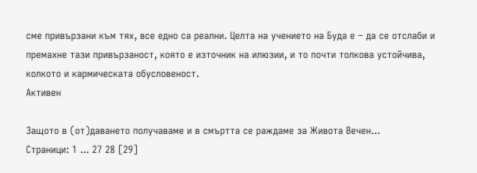сме привързани към тях, все едно са реални. Целта на учението на Буда е – да се отслаби и премахне тази привързаност, която е източник на илюзии, и то почти толкова устойчива, колкото и кармическата обусловеност.
Активен

Защото в (от)даването получаваме и в смъртта се раждаме за Живота Вечен...
Страници: 1 ... 27 28 [29]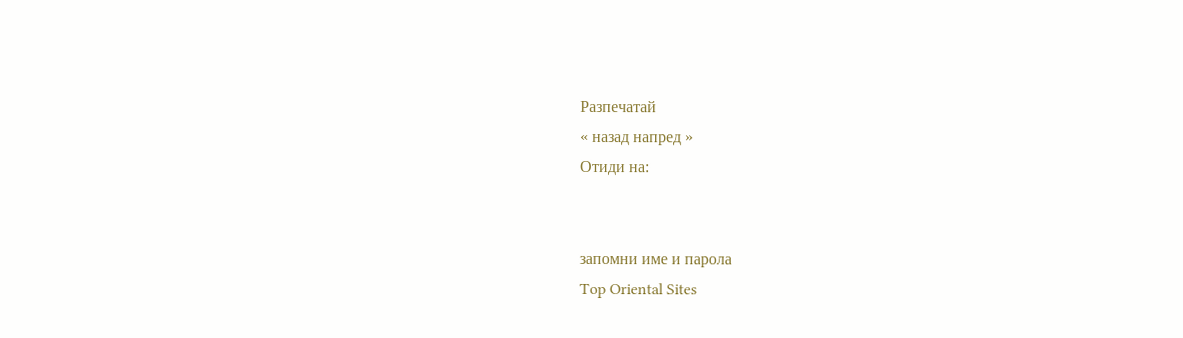Разпечатай
« назад напред »
Отиди на:


запомни име и парола
Top Oriental Sites